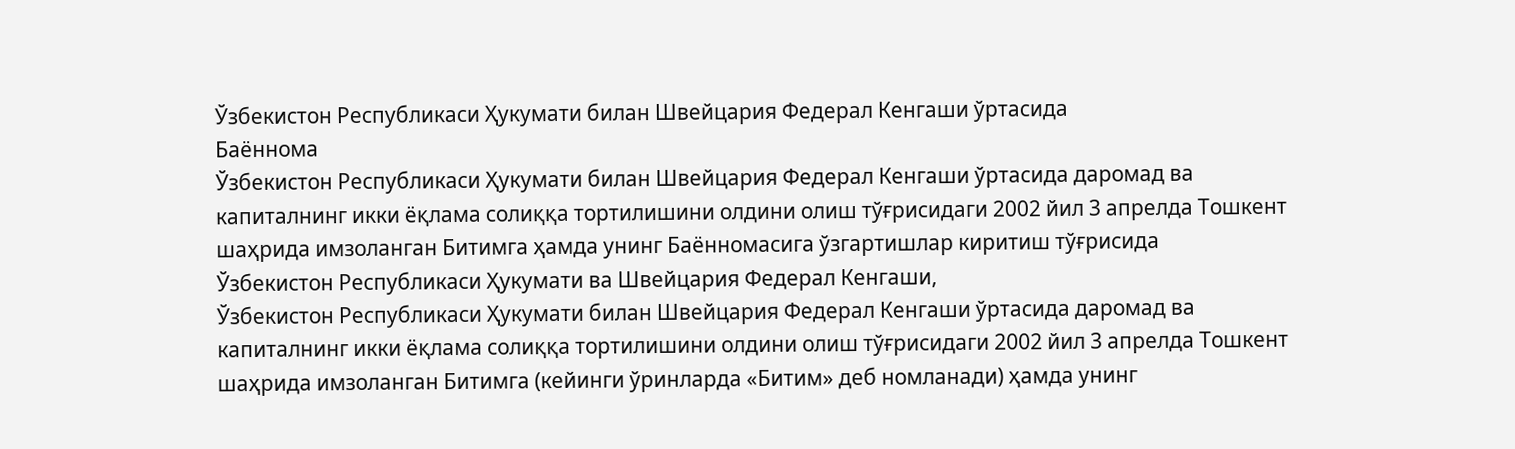Ўзбекистон Республикаси Ҳукумати билан Швейцария Федерал Кенгаши ўртасида
Баённома
Ўзбекистон Республикаси Ҳукумати билан Швейцария Федерал Кенгаши ўртасида даромад ва капиталнинг икки ёқлама солиққа тортилишини олдини олиш тўғрисидаги 2002 йил 3 апрелда Тошкент шаҳрида имзоланган Битимга ҳамда унинг Баённомасига ўзгартишлар киритиш тўғрисида
Ўзбекистон Республикаси Ҳукумати ва Швейцария Федерал Кенгаши,
Ўзбекистон Республикаси Ҳукумати билан Швейцария Федерал Кенгаши ўртасида даромад ва капиталнинг икки ёқлама солиққа тортилишини олдини олиш тўғрисидаги 2002 йил 3 апрелда Тошкент шаҳрида имзоланган Битимга (кейинги ўринларда «Битим» деб номланади) ҳамда унинг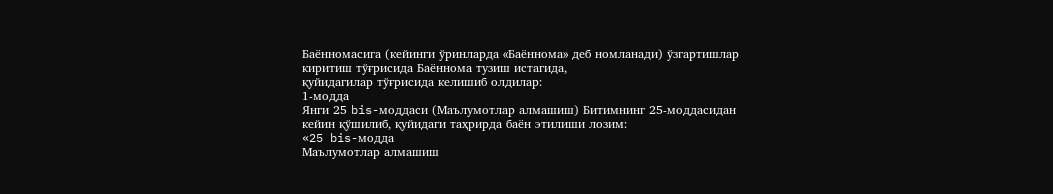Баённомасига (кейинги ўринларда «Баённома» деб номланади) ўзгартишлар киритиш тўғрисида Баённома тузиш истагида,
қуйидагилар тўғрисида келишиб олдилар:
1-модда
Янги 25 bis-моддаси (Маълумотлар алмашиш) Битимнинг 25-моддасидан кейин қўшилиб, қуйидаги таҳрирда баён этилиши лозим:
«25 bis-модда
Маълумотлар алмашиш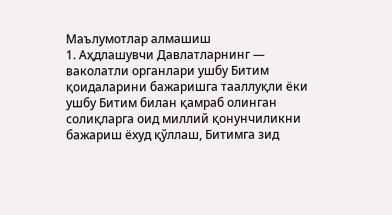Маълумотлар алмашиш
1. Аҳдлашувчи Давлатларнинг — ваколатли органлари ушбу Битим қоидаларини бажаришга тааллуқли ёки ушбу Битим билан қамраб олинган солиқларга оид миллий қонунчиликни бажариш ёхуд қўллаш, Битимга зид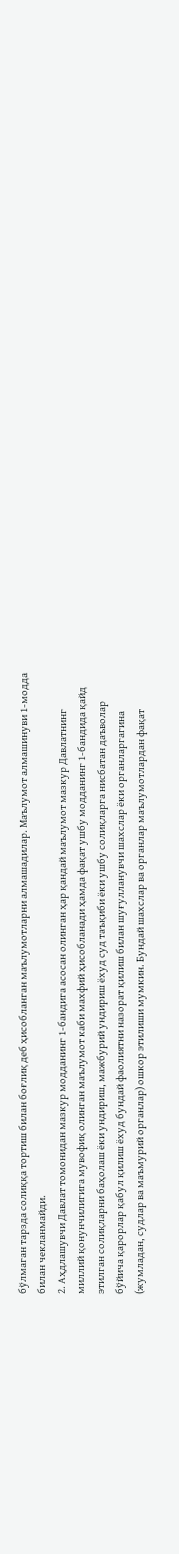бўлмаган тарзда солиққа тортиш билан боғлиқ деб ҳисобланган маълумотларни алмашадилар. Маълумот алмашинуви 1-модда билан чекланмайди.
2. Аҳдлашувчи Давлат томонидан мазкур модданинг 1-бандига асосан олинган ҳар қандай маълумот мазкур Давлатнинг миллий қонунчилигига мувофиқ олинган маълумот каби махфий ҳисобланади ҳамда фақат ушбу модданинг 1-бандида қайд этилган солиқларни баҳолаш ёки ундириш, мажбурий ундириш ёхуд суд таъқиби ёки ушбу солиқларга нисбатан даъволар бўйича қарорлар қабул қилиш ёхуд бундай фаолиятни назорат қилиш билан шуғулланувчи шахслар ёки органларгагина (жумладан, судлар ва маъмурий органлар) ошкор этилиши мумкин. Бундай шахслар ва органлар маълумотлардан фақат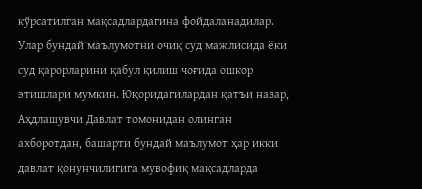кўрсатилган мақсадлардагина фойдаланадилар. Улар бундай маълумотни очиқ суд мажлисида ёки суд қарорларини қабул қилиш чоғида ошкор этишлари мумкин. Юқоридагилардан қатъи назар, Аҳдлашувчи Давлат томонидан олинган ахборотдан, башарти бундай маълумот ҳар икки давлат қонунчилигига мувофиқ мақсадларда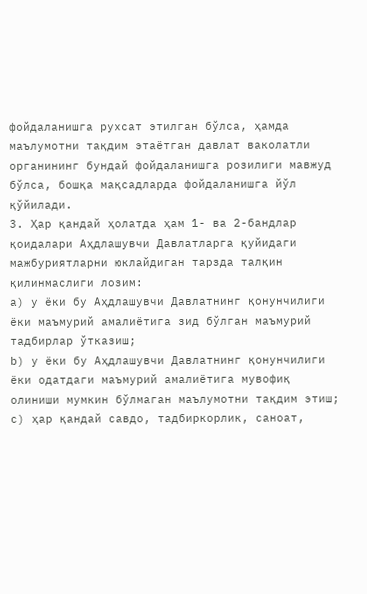фойдаланишга рухсат этилган бўлса, ҳамда маълумотни тақдим этаётган давлат ваколатли органининг бундай фойдаланишга розилиги мавжуд бўлса, бошқа мақсадларда фойдаланишга йўл қўйилади.
3. Ҳар қандай ҳолатда ҳам 1- ва 2-бандлар қоидалари Аҳдлашувчи Давлатларга қуйидаги мажбуриятларни юклайдиган тарзда талқин қилинмаслиги лозим:
a) у ёки бу Аҳдлашувчи Давлатнинг қонунчилиги ёки маъмурий амалиётига зид бўлган маъмурий тадбирлар ўтказиш;
b) у ёки бу Аҳдлашувчи Давлатнинг қонунчилиги ёки одатдаги маъмурий амалиётига мувофиқ олиниши мумкин бўлмаган маълумотни тақдим этиш;
c) ҳар қандай савдо, тадбиркорлик, саноат,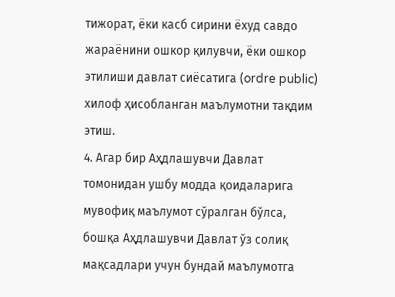тижорат, ёки касб сирини ёхуд савдо жараёнини ошкор қилувчи, ёки ошкор этилиши давлат сиёсатига (ordre public) хилоф ҳисобланган маълумотни тақдим этиш.
4. Агар бир Аҳдлашувчи Давлат томонидан ушбу модда қоидаларига мувофиқ маълумот сўралган бўлса, бошқа Аҳдлашувчи Давлат ўз солиқ мақсадлари учун бундай маълумотга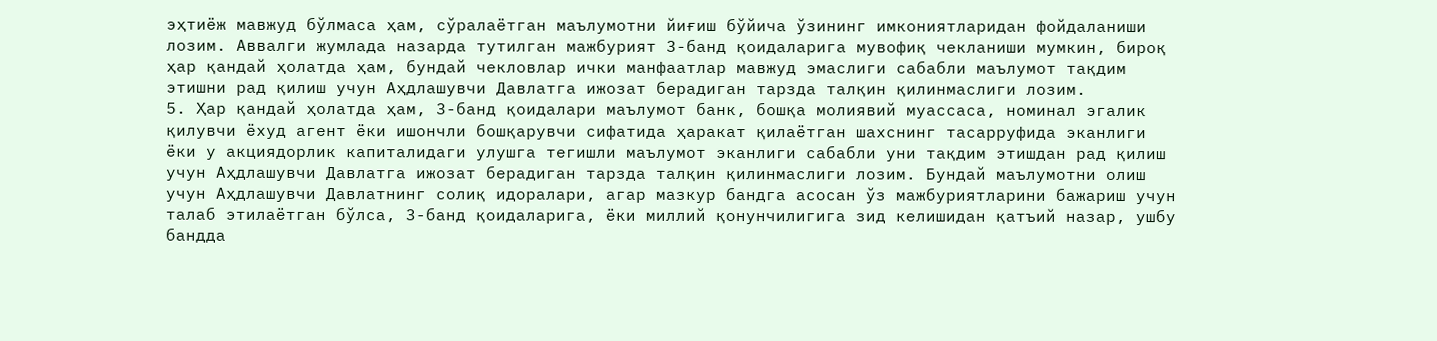эҳтиёж мавжуд бўлмаса ҳам, сўралаётган маълумотни йиғиш бўйича ўзининг имкониятларидан фойдаланиши лозим. Аввалги жумлада назарда тутилган мажбурият 3-банд қоидаларига мувофиқ чекланиши мумкин, бироқ ҳар қандай ҳолатда ҳам, бундай чекловлар ички манфаатлар мавжуд эмаслиги сабабли маълумот тақдим этишни рад қилиш учун Аҳдлашувчи Давлатга ижозат берадиган тарзда талқин қилинмаслиги лозим.
5. Ҳар қандай ҳолатда ҳам, 3-банд қоидалари маълумот банк, бошқа молиявий муассаса, номинал эгалик қилувчи ёхуд агент ёки ишончли бошқарувчи сифатида ҳаракат қилаётган шахснинг тасарруфида эканлиги ёки у акциядорлик капиталидаги улушга тегишли маълумот эканлиги сабабли уни тақдим этишдан рад қилиш учун Аҳдлашувчи Давлатга ижозат берадиган тарзда талқин қилинмаслиги лозим. Бундай маълумотни олиш учун Аҳдлашувчи Давлатнинг солиқ идоралари, агар мазкур бандга асосан ўз мажбуриятларини бажариш учун талаб этилаётган бўлса, 3-банд қоидаларига, ёки миллий қонунчилигига зид келишидан қатъий назар, ушбу бандда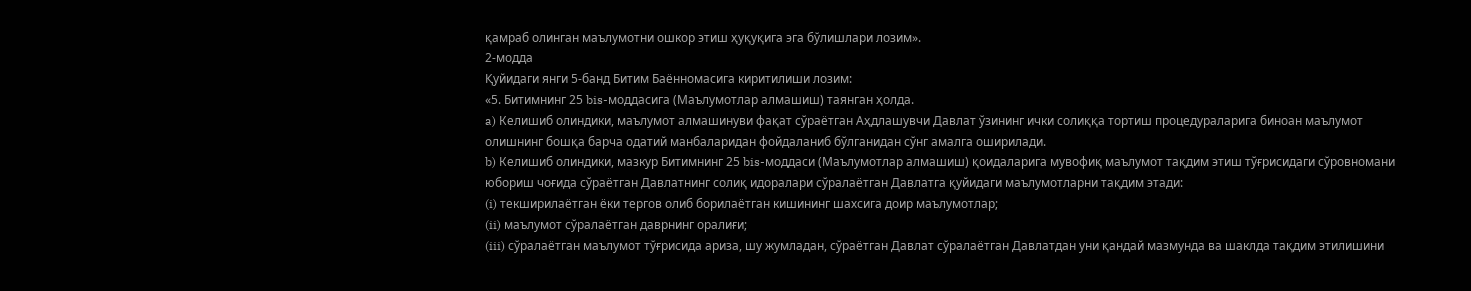қамраб олинган маълумотни ошкор этиш ҳуқуқига эга бўлишлари лозим».
2-модда
Қуйидаги янги 5-банд Битим Баённомасига киритилиши лозим:
«5. Битимнинг 25 bis-моддасига (Маълумотлар алмашиш) таянган ҳолда.
a) Келишиб олиндики, маълумот алмашинуви фақат сўраётган Аҳдлашувчи Давлат ўзининг ички солиққа тортиш процедураларига биноан маълумот олишнинг бошқа барча одатий манбаларидан фойдаланиб бўлганидан сўнг амалга оширилади.
b) Келишиб олиндики, мазкур Битимнинг 25 bis-моддаси (Маълумотлар алмашиш) қоидаларига мувофиқ маълумот тақдим этиш тўғрисидаги сўровномани юбориш чоғида сўраётган Давлатнинг солиқ идоралари сўралаётган Давлатга қуйидаги маълумотларни тақдим этади:
(i) текширилаётган ёки тергов олиб борилаётган кишининг шахсига доир маълумотлар;
(ii) маълумот сўралаётган даврнинг оралиғи;
(iii) сўралаётган маълумот тўғрисида ариза, шу жумладан, сўраётган Давлат сўралаётган Давлатдан уни қандай мазмунда ва шаклда тақдим этилишини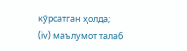кўрсатган ҳолда;
(iv) маълумот талаб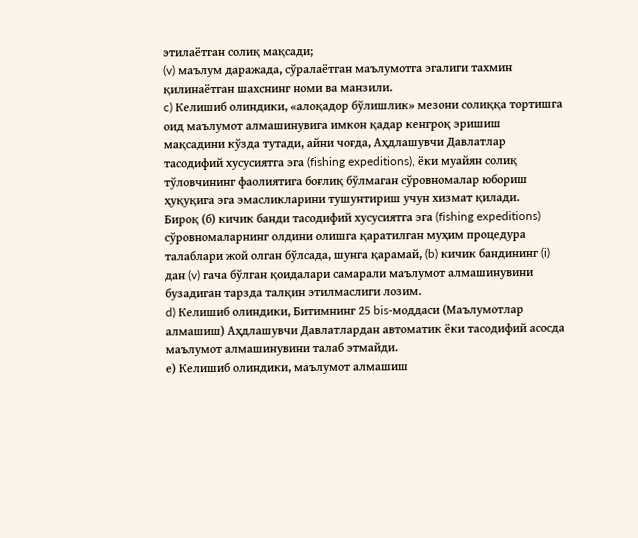этилаётган солиқ мақсади;
(v) маълум даражада, сўралаётган маълумотга эгалиги тахмин қилинаётган шахснинг номи ва манзили.
c) Келишиб олиндики, «алоқадор бўлишлик» мезони солиққа тортишга оид маълумот алмашинувига имкон қадар кенгроқ эришиш мақсадини кўзда тутади, айни чоғда, Аҳдлашувчи Давлатлар тасодифий хусусиятга эга (fishing expeditions), ёки муайян солиқ тўловчининг фаолиятига боғлиқ бўлмаган сўровномалар юбориш ҳуқуқига эга эмасликларини тушунтириш учун хизмат қилади.
Бироқ (б) кичик банди тасодифий хусусиятга эга (fishing expeditions) сўровномаларнинг олдини олишга қаратилган муҳим процедура талаблари жой олган бўлсада, шунга қарамай, (b) кичик бандининг (i) дан (v) гача бўлган қоидалари самарали маълумот алмашинувини бузадиган тарзда талқин этилмаслиги лозим.
d) Келишиб олиндики, Битимнинг 25 bis-моддаси (Маълумотлар алмашиш) Аҳдлашувчи Давлатлардан автоматик ёки тасодифий асосда маълумот алмашинувини талаб этмайди.
е) Келишиб олиндики, маълумот алмашиш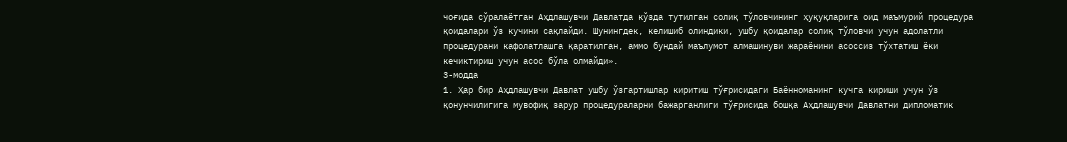чоғида сўралаётган Аҳдлашувчи Давлатда кўзда тутилган солиқ тўловчининг ҳуқуқларига оид маъмурий процедура қоидалари ўз кучини сақлайди. Шунингдек, келишиб олиндики, ушбу қоидалар солиқ тўловчи учун адолатли процедурани кафолатлашга қаратилган, аммо бундай маълумот алмашинуви жараёнини асоссиз тўхтатиш ёки кечиктириш учун асос бўла олмайди».
3-модда
1. Ҳар бир Аҳдлашувчи Давлат ушбу ўзгартишлар киритиш тўғрисидаги Баённоманинг кучга кириши учун ўз қонунчилигига мувофиқ зарур процедураларни бажарганлиги тўғрисида бошқа Аҳдлашувчи Давлатни дипломатик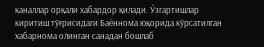каналлар орқали хабардор қилади. Ўзгартишлар киритиш тўғрисидаги Баённома юқорида кўрсатилган хабарнома олинган санадан бошлаб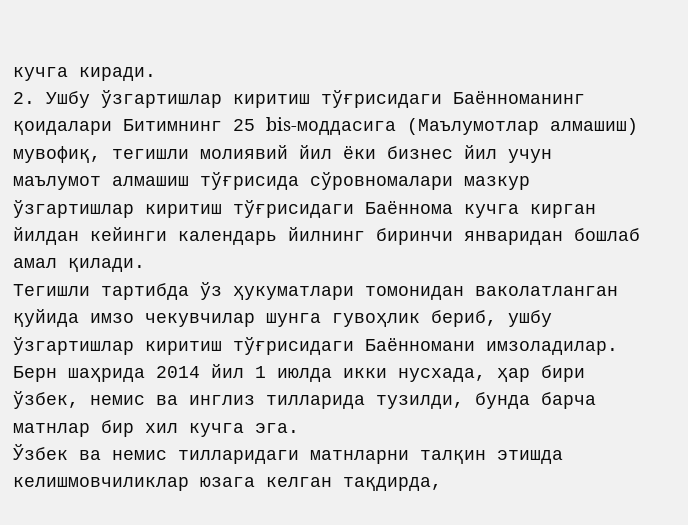кучга киради.
2. Ушбу ўзгартишлар киритиш тўғрисидаги Баённоманинг қоидалари Битимнинг 25 bis-моддасига (Маълумотлар алмашиш) мувофиқ, тегишли молиявий йил ёки бизнес йил учун маълумот алмашиш тўғрисида сўровномалари мазкур ўзгартишлар киритиш тўғрисидаги Баённома кучга кирган йилдан кейинги календарь йилнинг биринчи январидан бошлаб амал қилади.
Тегишли тартибда ўз ҳукуматлари томонидан ваколатланган қуйида имзо чекувчилар шунга гувоҳлик бериб, ушбу ўзгартишлар киритиш тўғрисидаги Баённомани имзоладилар.
Берн шаҳрида 2014 йил 1 июлда икки нусхада, ҳар бири ўзбек, немис ва инглиз тилларида тузилди, бунда барча матнлар бир хил кучга эга.
Ўзбек ва немис тилларидаги матнларни талқин этишда келишмовчиликлар юзага келган тақдирда,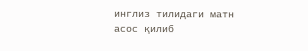инглиз тилидаги матн асос қилиб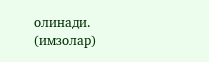олинади.
(имзолар)